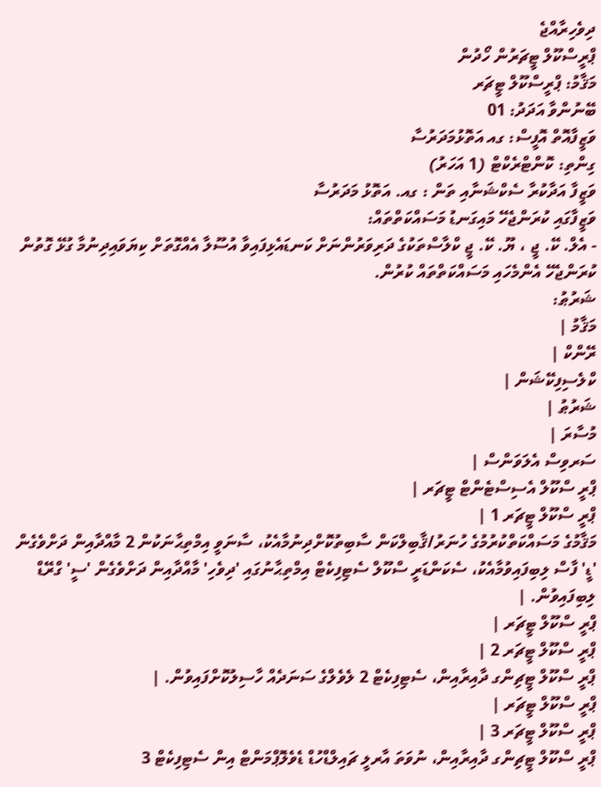ދިވެހިރާއްޖެ
ޕްރީސްކޫލް ޓީޗަރުން ހޯދުން
މަޤާމު: ޕްރީސްކޫލް ޓީޗަރ
ބޭނުންވާ އަދަދު: 01
ވަޒީފާއޮތް އޮފީސް: ގއ އަތޮޅުމަދަރުސާ
ގިންތި: ކޮންޓްރެކްޓް (1 އަހަރު)
ވަޒީފާ އަދާކުރާ ސެކްޝަނާއި ތަން : ގއ. އަތޮޅު މަދަރުސާ
ވަޒީފާގައި ކުރަންޖެހޭ މައިގަނޑު މަސައްކަތްތައް:
- އެލް. ކޭ. ޖީ ، ޔޫ. ކޭ. ޖީ ކްލާސްތަކުގެ ދަރިވަރުންނަށް ކަނޑައެޅިފައިވާ އުސޫލާ އެއްގޮތަށް ކިޔަވައިދިނުމާ ގުޅޭ ގޮތުން ކުރަންޖެހޭ އެންމެހައި މަސައްކަތްތައް ކުރުން.
ޝަރުޠު:
މަޤާމު |
ރޭންކް |
ކްލެސިފިކޭޝަން |
ޝަރުޠު |
މުސާރަ |
ސަރވިސް އެލަވަންސް |
ޕްރީ ސްކޫލް އެސިސްޓެންޓް ޓީޗަރ |
ޕްރީ ސްކޫލް ޓީޗަރ 1 |
މަޤާމުގެ މަސައްކަތްކުރުމުގެ ހުނަރު/ޤާބިލްކަން ސާބިތުކޮށްދިނުމާއެކު، ސާނަވީ އިމްތިޙާނަކުން 2 މާއްދާއިން ދަށްވެގެން 'ޑީ' ފާސް ލިބިފައިވުމާއެކު، ސެކަންޑަރީ ސްކޫލް ސެޓިފިކެޓް އިމްތިޙާނުގައި 'ދިވެހި' މާއްދާއިން ދަށްވެގެން 'ސީ' ގްރޭޑް ލިބިފައިވުން. |
ޕްރީ ސްކޫލް ޓީޗަރ |
ޕްރީ ސްކޫލް ޓީޗަރ 2 |
ޕްރީ ސްކޫލް ޓީޗިންގ ދާއިރާއިން، ސެޓިފިކެޓް 2 ލެވެލްގެ ސަނަދެއް ހާސިލުކޮށްފައިވުން. |
ޕްރީ ސްކޫލް ޓީޗަރ |
ޕްރީ ސްކޫލް ޓީޗަރ 3 |
ޕްރީ ސްކޫލް ޓީޗިންގ ދާއިރާއިން، ނުވަތަ އާރލީ ޗައިލްޑްހުޑް ޑެވެލޮޕްމަންޓް އިން ސެޓިފިކެޓް 3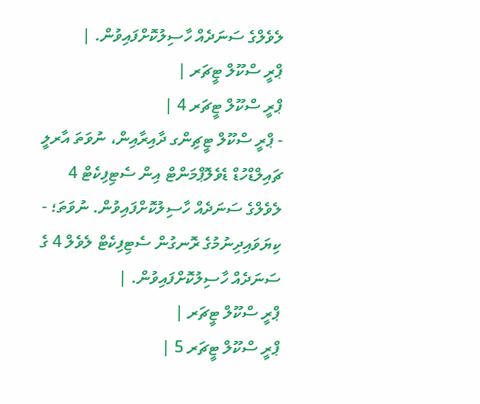ލެވެލްގެ ސަނަދެއް ހާސިލުކޮށްފައިވުން. |
ޕްރީ ސްކޫލް ޓީޗަރ |
ޕްރީ ސްކޫލް ޓީޗަރ 4 |
- ޕްރީ ސްކޫލް ޓީޗިންގ ދާއިރާއިން، ނުވަތަ އާރލީ ޗައިލްޑްހުޑް ޑެވެލޮޕްމަންޓް އިން ސެޓިފިކެޓް 4 ލެވެލްގެ ސަނަދެއް ހާސިލުކޮށްފައިވުން. ނުވަތަ؛ - ކިޔަވައިދިނުމުގެ ރޮނގުން ސެޓިފިކެޓް ލެވެލް 4 ގެ ސަނަދެއް ހާސިލުކޮށްފައިވުން. |
ޕްރީ ސްކޫލް ޓީޗަރ |
ޕްރީ ސްކޫލް ޓީޗަރ 5 |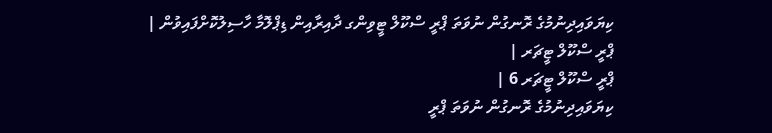ކިޔަވައިދިނުމުގެ ރޮނގުން ނުވަތަ ޕްރީ ސްކޫލް ޓީވިންގ ދާއިރާއިން ޑިޕްލޮމާ ހާސިލުކޮށްފައިވުން |
ޕްރީ ސްކޫލް ޓީޗަރ |
ޕްރީ ސްކޫލް ޓީޗަރ 6 |
ކިޔަވައިދިނުމުގެ ރޮނގުން ނުވަތަ ޕްރީ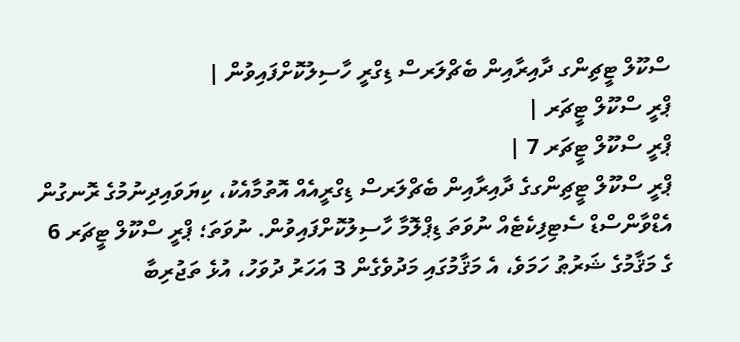ސްކޫލް ޓީޗިންގ ދާއިރާއިން ބެޗްލަރސް ޑިގްރީ ހާސިލުކޮށްފައިވުން |
ޕްރީ ސްކޫލް ޓީޗަރ |
ޕްރީ ސްކޫލް ޓީޗަރ 7 |
ޕްރީ ސްކޫލް ޓީޗިންގގެ ދާއިރާއިން ބެޗްލަރސް ޑިގްރީއެއް އޮތުމާއެކު، ކިޔަވައިދިނުމުގެ ރޮނގުން އެޑްވާންސްޑް ސެޓިފިކެޓެއް ނުވަތަ ޑިޕްލޮމާ ހާސިލުކޮށްފައިވުން. ނުވަތަ؛ ޕްރީ ސްކޫލް ޓީޗަރ 6 ގެ މަޤާމުގެ ޝަރުޠު ހަމަވެ، އެ މަޤާމުގައި މަދުވެގެން 3 އަހަރު ދުވަހު، އުޅެ ތަޖުރިބާ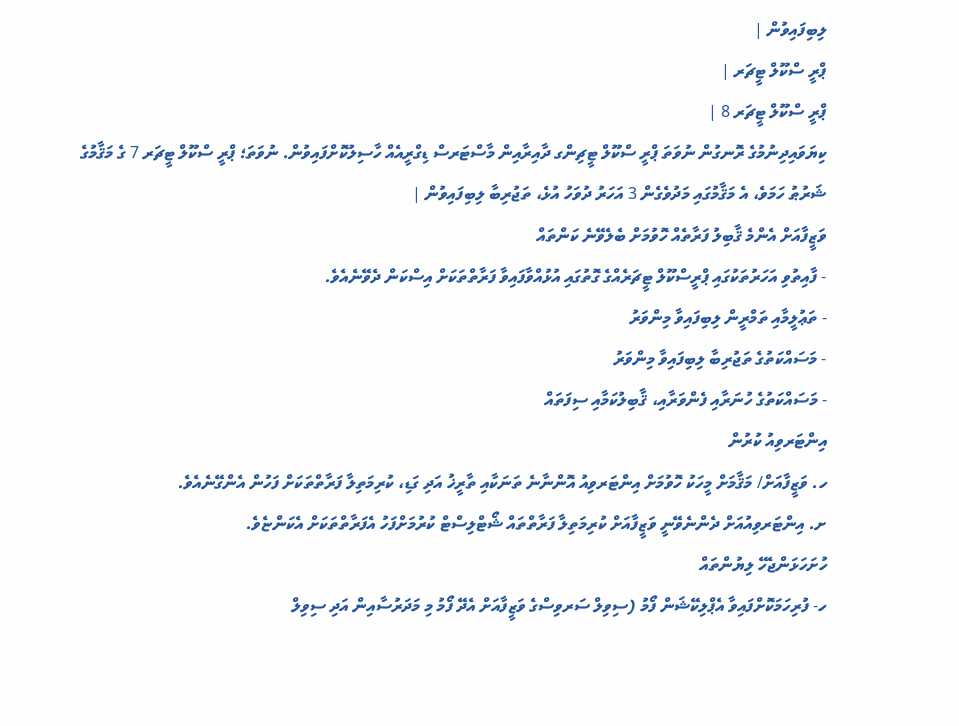ލިބިފައިވުން |
ޕްރީ ސްކޫލް ޓީޗަރ |
ޕްރީ ސްކޫލް ޓީޗަރ 8 |
ކިޔަވައިދިނުމުގެ ރޮނގުން ނުވަތަ ޕްރީ ސްކޫލް ޓީޗިންގ ދާއިރާއިން މާސްޓަރސް ޑިގްރީއެއް ހާސިލުކޮށްފައިވުން. ނުވަތަ؛ ޕްރީ ސްކޫލް ޓީޗަރ 7 ގެ މަޤާމުގެ ޝަރުޠު ހަމަވެ، އެ މަޤާމުގައި މަދުވެގެން 3 އަހަރު ދުވަހު އުޅެ، ތަޖުރިބާ ލިބިފައިވުން |
ވަޒީފާއަށް އެންމެ ޤާބިލު ފަރާތެއް ހޮވުމަށް ބެލެވޭނެ ކަންތައް
- ފާއިތުވި އަހަރުތަކުގައި ޕްރީސްކޫލް ޓީޗަރެއްގެ ގޮތުގައި އުޅުއްވާފައިވާ ފަރާތްތަކަށް އިސްކަން ދެވޭނެއެވެ.
- ތަޢުލީމާއި ތަމްރީން ލިބިފައިވާ މިންވަރު
- މަސައްކަތުގެ ތަޖުރިބާ ލިބިފައިވާ މިންވަރު
- މަސައްކަތުގެ ހުނަރާއި ފެންވަރާއި، ޤާބިލުކަމާއި ސިފަތައް
އިންޓަރވިއު ކުރުން
ހ. ވަޒީފާއަށް/ މަޤާމަށް މީހަކު ހޮވުމަށް އިންޓަރވިއު އޮންނާނެ ތަނަކާއި ތާރީޚު އަދި ގަޑި، ކުރިމަތިލާ ފަރާތްތަކަށް ފަހުން އެންގޭނެއެވެ.
ށ. އިންޓަރވިއުއަށް ދެންނެވޭނީ ވަޒީފާއަށް ކުރިމަތިލާ ފަރާތްތައް ޝޯޓްލިސްޓް ކުރުމަށްފަހު އެފަރާތްތަކަށް އެކަންޏެވެ.
ހުށަހަޅަންޖެހޭ ލިޔުންތައް
ހ- ފުރިހަމަކޮށްފައިވާ އެޕްލިކޭޝަން ފޯމު (ސިވިލް ސަރވިސްގެ ވަޒީފާއަށް އެދޭ ފޯމު މި މަދަރުސާއިން އަދި ސިވިލް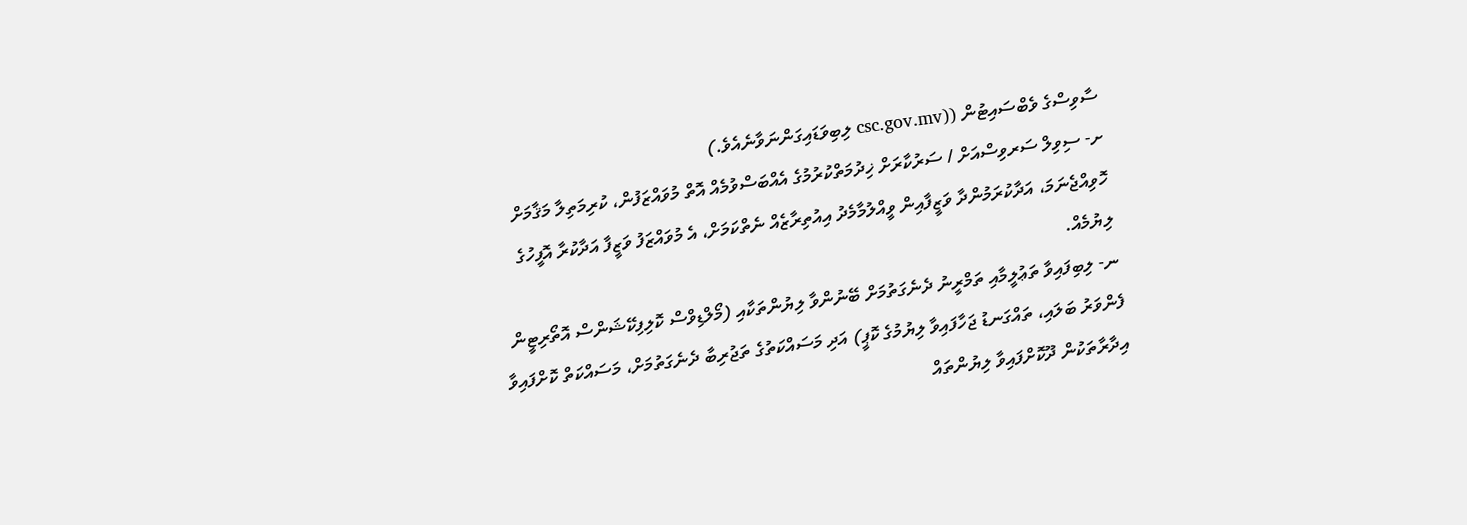ސާވިސްގެ ވެބްސައިޓުން ((csc.gov.mv ލިބިވަޑައިގަންނަވާނެއެވެ.)
ށ- ސިވިލް ސަރވިސްއަށް / ސަރުކާރަށް ޚިދުމަތްކުރުމުގެ އެއްބަސްވުމެއް އޮތް މުވައްޒަފުން، ކުރިމަތިލާ މަޤާމަށް ހޮވިއްޖެނަމަ، އަދާކުރަމުންދާ ވަޒީފާއިން ވީއްލުމާމެދު އިއުތިރާޒެއް ނެތްކަމަށް، އެ މުވައްޒަފު ވަޒީފާ އަދާކުރާ އޮފީހުގެ ލިޔުމެއް.
ނ- ލިބިފައިވާ ތަޢުލީމާއި ތަމްރީނު ދެނެގަތުމަށް ބޭނުންވާ ލިޔުންތަކާއި (މޯލްޑިވްސް ކޮލިފިކޭޝަންސް އޮތޯރިޓީން ފެންވަރު ބަލައި، ތައްގަނޑު ޖަހާފައިވާ ލިޔުމުގެ ކޮޕީ) އަދި މަސައްކަތުގެ ތަޖުރިބާ ދެނެގަތުމަށް، މަސައްކަތް ކޮށްފައިވާ އިދާރާތަކުން ދޫކޮށްފައިވާ ލިޔުންތައް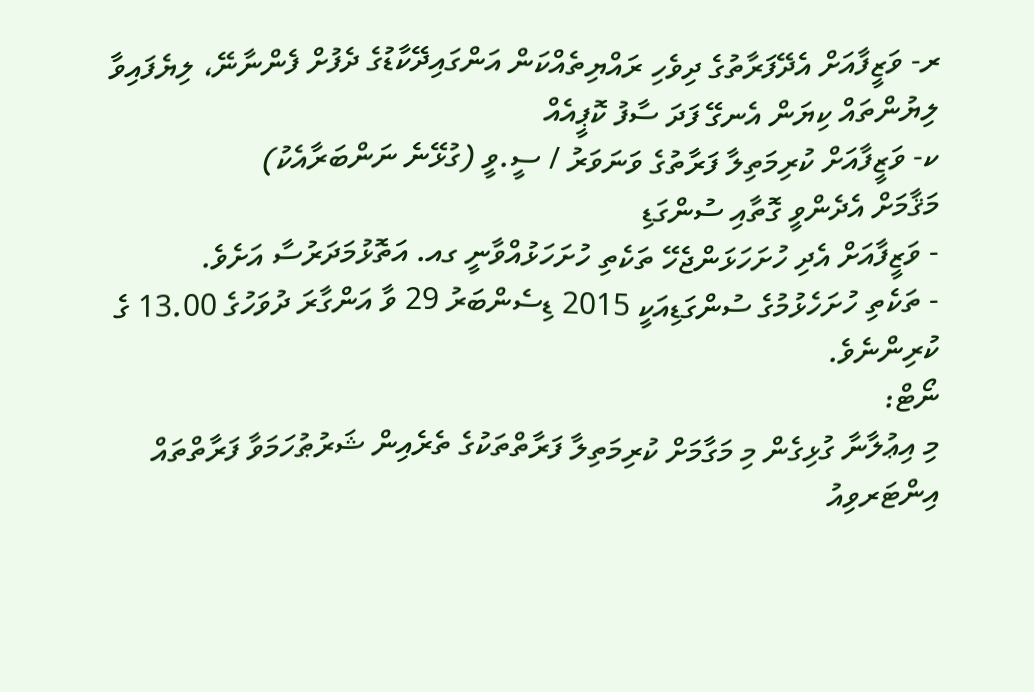ރ- ވަޒީފާއަށް އެދޭފަރާތުގެ ދިވެހި ރައްޔިތެއްކަން އަންގައިދޭކާޑުގެ ދެފުށް ފެންނާނޭ، ލިޔެފައިވާ ލިޔުންތައް ކިޔަން އެނގޭ ފަދަ ސާފު ކޮޕީއެއް
ކ- ވަޒީފާއަށް ކުރިމަތިލާ ފަރާތުގެ ވަނަވަރު / ސީ.ވީ (ގުޅޭނެ ނަންބަރާއެކު)
މަޤާމަށް އެދެންވީ ގޮތާއި ސުންގަޑި
- ވަޒީފާއަށް އެދި ހުށަހަޅަންޖެހޭ ތަކެތި ހުށަހަޅުއްވާނީ ގއ. އަތޮޅުމަދަރުސާ އަށެވެ.
- ތަކެތި ހުށަހެޅުމުގެ ސުންގަޑިއަކީ 2015 ޑިސެންބަރު 29 ވާ އަންގާރަ ދުވަހުގެ 13.00 ގެ ކުރިންނެވެ.
ނޯޓް:
މި އިޢުލާނާ ގުޅިގެން މި މަގާމަށް ކުރިމަތިލާ ފަރާތްތަކުގެ ތެރެއިން ޝަރުޠުހަމަވާ ފަރާތްތައް އިންޓަރވިއު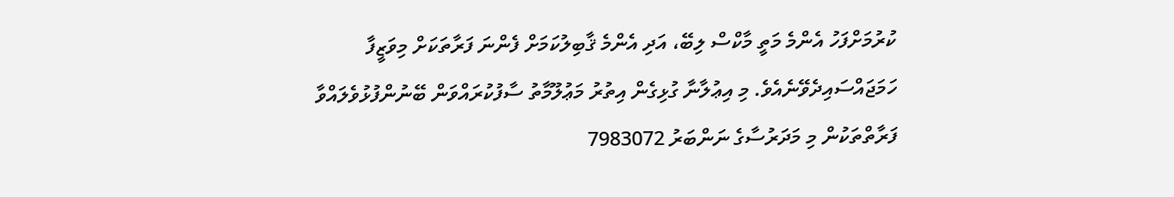ކުރުމަށްފަހު އެންމެ މަތީ މާކްސް ލިބޭ، އަދި އެންމެ ޤާބިލުކަމަށް ފެންނަ ފަރާތަކަށް މިވަޒީފާ ހަމަޖައްސައިދެވޭނެއެވެ. މި އިޢުލާނާ ގުޅިގެން އިތުރު މަޢުލޫމާތު ސާފުކުރައްވަން ބޭނުންފުޅުވެލައްވާ ފަރާތްތަކުން މި މަދަރުސާގެ ނަންބަރު 7983072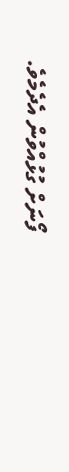ފޯނަށް ގުޅުއްވުން އެދެމެވެ.